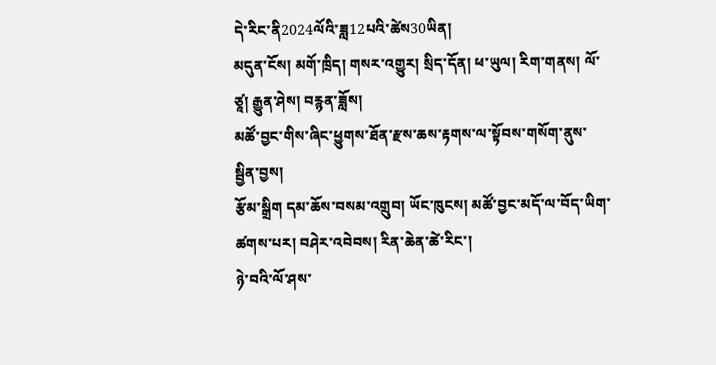དེ་རིང་ནི2024ལོའི་ཟླ12པའི་ཚེས30ཡིན།
མདུན་ངོས། མགོ་ཁྲིད། གསར་འགྱུར། སྲིད་དོན། ཕ་ཡུལ། རིག་གནས། ལོ་ཙཱ། རྒྱུན་ཤེས། བརྙན་ཟློས།
མཚོ་བྱང་གིས་ཞིང་ཕྱུགས་ཐོན་རྫས་ཆས་རྟགས་ལ་སྟོབས་གསོག་ནུས་སྦྱིན་བྱས།
རྩོམ་སྒྲིག དམ་ཆོས་བསམ་འགྲུབ། ཡོང་ཁུངས། མཚོ་བྱང་མདོ་ལ་བོད་ཡིག་ཚགས་པར། བཤེར་འབེབས། རིན་ཆེན་ཚེ་རིང་།
ཉེ་བའི་ལོ་ཤས་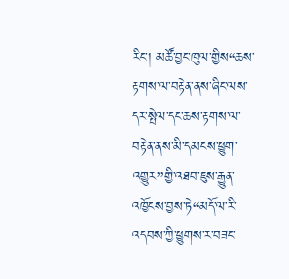རིང་། མཚོ་བྱང་ཁུལ་གྱིས“ཆས་རྟགས་ལ་བརྟེན་ནས་ཞིང་ལས་དར་སྤེལ་དང་ཆས་རྟགས་ལ་བརྟེན་ནས་མི་དམངས་ཕྱུག་འགྱུར”གྱི་འཐབ་ཇུས་རྒྱུན་འཁྱོངས་བྱས་ཏེ“མདོ་ལ་རི་འདབས་ཀྱི་ཕྱུགས་ར་བཟང་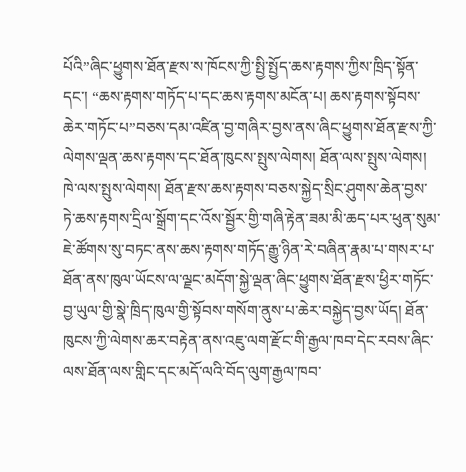པོའི”ཞིང་ཕྱུགས་ཐོན་རྫས་ས་ཁོངས་ཀྱི་སྤྱི་སྤྱོད་ཆས་རྟགས་ཀྱིས་ཁྲིད་སྟོན་དང་། “ཆས་རྟགས་གཏོད་པ་དང་ཆས་རྟགས་མངོན་པ། ཆས་རྟགས་སྟོབས་ཆེར་གཏོང་པ”བཅས་དམ་འཛིན་བྱ་གཞིར་བྱས་ནས་ཞིང་ཕྱུགས་ཐོན་རྫས་ཀྱི་ལེགས་ལྡན་ཆས་རྟགས་དང་ཐོན་ཁུངས་སྤུས་ལེགས། ཐོན་ལས་སྤུས་ལེགས། ཁེ་ལས་སྤུས་ལེགས། ཐོན་རྫས་ཆས་རྟགས་བཅས་སྐྱེད་སྲིང་ཤུགས་ཆེན་བྱས་ཏེ་ཆས་རྟགས་དྲིལ་སྒྲོག་དང་འོས་སྦྱོར་གྱི་གཞི་རྟེན་ཟམ་མི་ཆད་པར་ཕུན་སུམ་ཇེ་ཚོགས་སུ་བཏང་ནས་ཆས་རྟགས་གཏོད་རྒྱུ་ཉིན་རེ་བཞིན་རྣམ་པ་གསར་པ་ཐོན་ནས་ཁུལ་ཡོངས་ལ་ལྗང་མདོག་སྐྱེ་ལྡན་ཞིང་ཕྱུགས་ཐོན་རྫས་ཕྱིར་གཏོང་བྱ་ཡུལ་གྱི་སྣེ་ཁྲིད་ཁུལ་གྱི་སྟོབས་གསོག་ནུས་པ་ཆེར་བསྐྱེད་བྱས་ཡོད། ཐོན་ཁུངས་ཀྱི་ལེགས་ཆར་བརྟེན་ནས་འཇུ་ལག་རྫོང་གི་རྒྱལ་ཁབ་དེང་རབས་ཞིང་ལས་ཐོན་ལས་གླིང་དང་མདོ་ལའི་བོད་ལུག་རྒྱལ་ཁབ་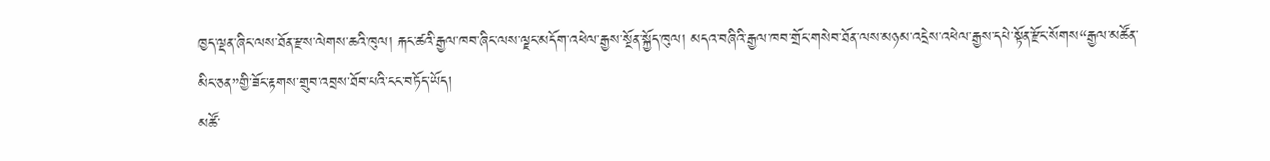ཁྱད་ལྡན་ཞིང་ལས་ཐོན་རྫས་ལེགས་ཆའི་ཁུལ། རྐང་ཚའི་རྒྱལ་ཁབ་ཞིང་ལས་ལྗང་མདོག་འཕེལ་རྒྱས་སྔོན་སྐྱོད་ཁུལ། མདའ་བཞིའི་རྒྱལ་ཁབ་གྲོང་གསེབ་ཐོན་ལས་མཉམ་འདྲེས་འཕེལ་རྒྱས་དཔེ་སྟོན་རྫོང་སོགས“རྒྱལ་མཚོན་མིང་ཅན”གྱི་ཟོང་རྟགས་གྲུབ་འབྲས་ཐོབ་པའི་ངང་བཏོད་ཡོད།
མཚོ་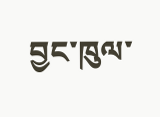བྱང་ཁུལ་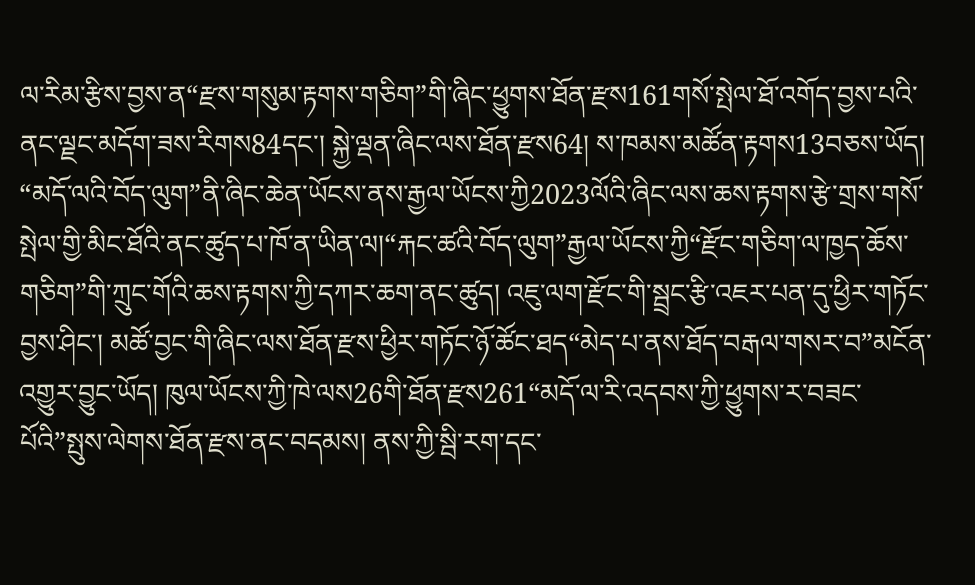ལ་རིམ་རྩིས་བྱས་ན“རྫས་གསུམ་རྟགས་གཅིག”གི་ཞིང་ཕྱུགས་ཐོན་རྫས161གསོ་སྤེལ་ཐོ་འགོད་བྱས་པའི་ནང་ལྗང་མདོག་ཟས་རིགས84དང་། སྐྱེ་ལྡན་ཞིང་ལས་ཐོན་རྫས64། ས་ཁམས་མཚོན་རྟགས13བཅས་ཡོད། “མདོ་ལའི་བོད་ལུག”ནི་ཞིང་ཆེན་ཡོངས་ནས་རྒྱལ་ཡོངས་ཀྱི2023ལོའི་ཞིང་ལས་ཆས་རྟགས་རྩེ་གྲས་གསོ་སྤེལ་གྱི་མིང་ཐོའི་ནང་ཚུད་པ་ཁོ་ན་ཡིན་ལ།“རྐང་ཚའི་བོད་ལུག”རྒྱལ་ཡོངས་ཀྱི“རྫོང་གཅིག་ལ་ཁྱད་ཆོས་གཅིག”གི་ཀྲུང་གོའི་ཆས་རྟགས་ཀྱི་དཀར་ཆག་ནང་ཚུད། འཇུ་ལག་རྫོང་གི་སྦྲང་རྩི་འཇར་པན་དུ་ཕྱིར་གཏོང་བྱས་ཤིང་། མཚོ་བྱང་གི་ཞིང་ལས་ཐོན་རྫས་ཕྱིར་གཏོང་ཉོ་ཚོང་ཐད“མེད་པ་ནས་ཐོད་བརྒལ་གསར་བ”མངོན་འགྱུར་བྱུང་ཡོད། ཁུལ་ཡོངས་ཀྱི་ཁེ་ལས26གི་ཐོན་རྫས261“མདོ་ལ་རི་འདབས་ཀྱི་ཕྱུགས་ར་བཟང་པོའི”སྤུས་ལེགས་ཐོན་རྫས་ནང་བདམས། ནས་ཀྱི་སྦི་རག་དང་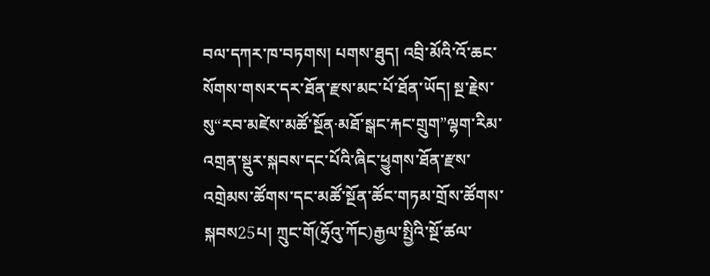བལ་དཀར་ཁ་བཏགས། པགས་ཐུད། འབྲི་མོའི་འོ་ཆང་སོགས་གསར་དར་ཐོན་རྫས་མང་པོ་ཐོན་ཡོད། སྔ་རྗེས་སུ“རབ་མཛེས་མཚོ་སྔོན·མཐོ་སྒང་རྐང་གྲུག”ལྷག་རིམ་འགྲན་སྡུར་སྐབས་དང་པོའི་ཞིང་ཕྱུགས་ཐོན་རྫས་འགྲེམས་ཚོགས་དང་མཚོ་སྔོན་ཚོང་གཏམ་གྲོས་ཚོགས་སྐབས25པ། ཀྲུང་གོ(ཧྲོའུ་ཀོང)རྒྱལ་སྤྱིའི་སྔོ་ཚལ་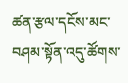ཚན་རྩལ་དངོས་མང་བཤམ་སྟོན་འདུ་ཚོགས་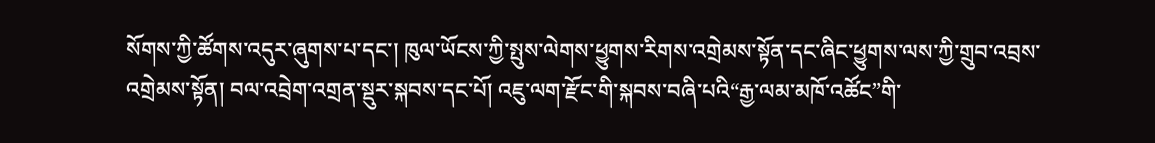སོགས་ཀྱི་ཚོགས་འདུར་ཞུགས་པ་དང་། ཁུལ་ཡོངས་ཀྱི་སྤུས་ལེགས་ཕྱུགས་རིགས་འགྲེམས་སྟོན་དང་ཞིང་ཕྱུགས་ལས་ཀྱི་གྲུབ་འབྲས་འགྲེམས་སྟོན། བལ་འབྲེག་འགྲན་སྡུར་སྐབས་དང་པོ། འཇུ་ལག་རྫོང་གི་སྐབས་བཞི་པའི“རྒྱ་ལམ་མཁོ་འཚོང”གི་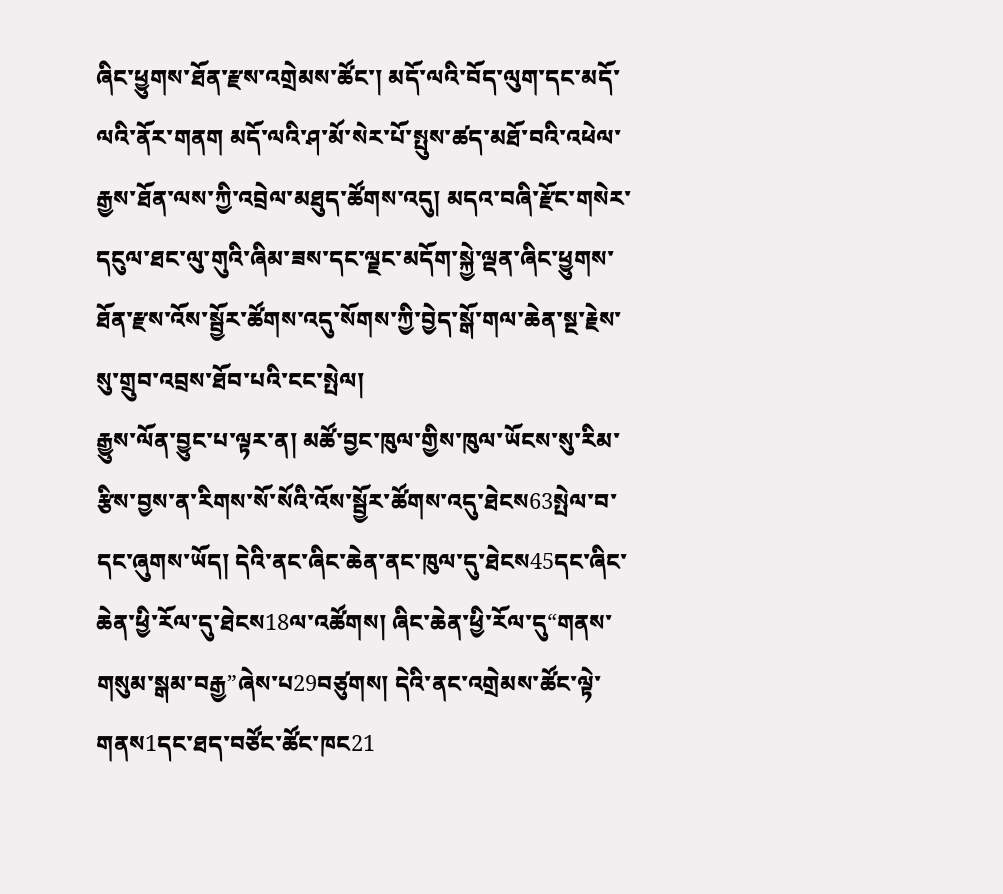ཞིང་ཕྱུགས་ཐོན་རྫས་འགྲེམས་ཚོང་། མདོ་ལའི་བོད་ལུག་དང་མདོ་ལའི་ནོར་གནག མདོ་ལའི་ཤ་མོ་སེར་པོ་སྤུས་ཚད་མཐོ་བའི་འཕེལ་རྒྱས་ཐོན་ལས་ཀྱི་འབྲེལ་མཐུད་ཚོགས་འདུ། མདའ་བཞི་རྫོང་གསེར་དངུལ་ཐང་ལུ་གུའི་ཞིམ་ཟས་དང་ལྗང་མདོག་སྐྱེ་ལྡན་ཞིང་ཕྱུགས་ཐོན་རྫས་འོས་སྦྱོར་ཚོགས་འདུ་སོགས་ཀྱི་བྱེད་སྒོ་གལ་ཆེན་སྔ་རྗེས་སུ་གྲུབ་འབྲས་ཐོབ་པའི་ངང་སྤེལ།
རྒྱུས་ལོན་བྱུང་པ་ལྟར་ན། མཚོ་བྱང་ཁུལ་གྱིས་ཁུལ་ཡོངས་སུ་རིམ་རྩིས་བྱས་ན་རིགས་སོ་སོའི་འོས་སྦྱོར་ཚོགས་འདུ་ཐེངས63སྤེལ་བ་དང་ཞུགས་ཡོད། དེའི་ནང་ཞིང་ཆེན་ནང་ཁུལ་དུ་ཐེངས45དང་ཞིང་ཆེན་ཕྱི་རོལ་དུ་ཐེངས18ལ་འཚོགས། ཞིང་ཆེན་ཕྱི་རོལ་དུ“གནས་གསུམ་སྒམ་བརྒྱ”ཞེས་པ29བཙུགས། དེའི་ནང་འགྲེམས་ཚོང་ལྟེ་གནས1དང་ཐད་བཙོང་ཚོང་ཁང21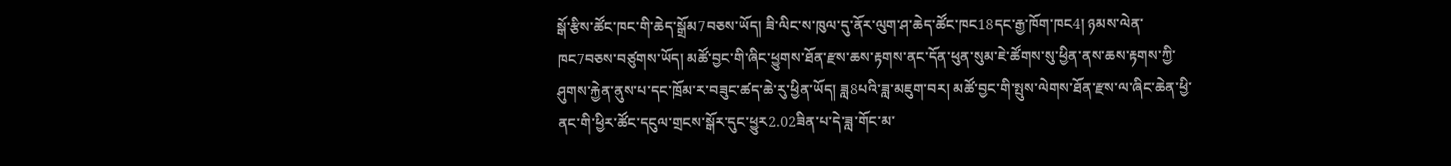སྒོ་རྩིས་ཚོང་ཁང་གི་ཆེད་སྒྲོམ7བཅས་ཡོད། ཟི་ལིང་ས་ཁུལ་དུ་ནོར་ལུག་ཤ་ཆེད་ཚོང་ཁང18དང་རྒྱ་ཁོག་ཁང4། ཉམས་ལེན་ཁང7བཅས་བཙུགས་ཡོད། མཚོ་བྱང་གི་ཞིང་ཕྱུགས་ཐོན་རྫས་ཆས་རྟགས་ནང་དོན་ཕུན་སུམ་ཇེ་ཚོགས་སུ་ཕྱིན་ནས་ཆས་རྟགས་ཀྱི་ཤུགས་རྐྱེན་ནུས་པ་དང་ཁྲོམ་ར་བཟུང་ཚད་ཆེ་རུ་ཕྱིན་ཡོད། ཟླ8པའི་ཟླ་མཇུག་བར། མཚོ་བྱང་གི་སྤུས་ལེགས་ཐོན་རྫས་ལ་ཞིང་ཆེན་ཕྱི་ནང་གི་ཕྱིར་ཚོང་དངུལ་གྲངས་སྒོར་དུང་ཕྱུར2.02ཟིན་པ་དེ་ཟླ་གོང་མ་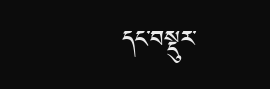དང་བསྡུར་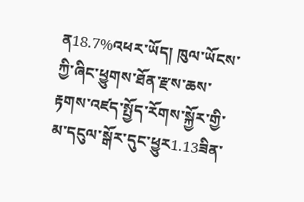ན18.7%འཕར་ཡོད། ཁུལ་ཡོངས་ཀྱི་ཞིང་ཕྱུགས་ཐོན་རྫས་ཆས་རྟགས་འཛད་སྤྱོད་རོགས་སྐྱོར་གྱི་མ་དངུལ་སྒོར་དུང་ཕྱུར1.13ཟིན་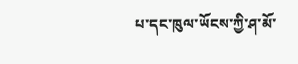པ་དང་ཁུལ་ཡོངས་ཀྱི་ཤ་མོ་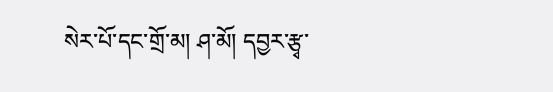སེར་པོ་དང་གྲོ་མ། ཤ་མོ། དབྱར་རྩྭ་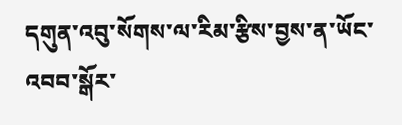དགུན་འབུ་སོགས་ལ་རིམ་རྩིས་བྱས་ན་ཡོང་འབབ་སྒོར་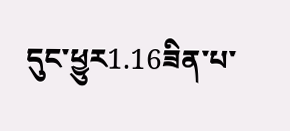དུང་ཕྱུར1.16ཟིན་པ་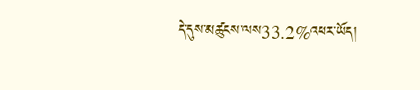དེ་དུས་མཚུངས་ལས33.2%འཕར་ཡོད།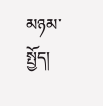མཉམ་སྤྱོད།